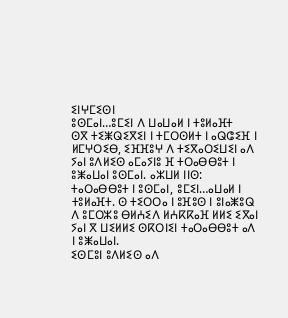ⵉⵏⵖⵎⵉⵙⵏ
ⵓⵙⵎⴰⵏ…ⵓⵎⵉⵏ ⴷ ⵡⴰⵡⴰⵍ ⵏ ⵜⵓⵍⴰⴼⵜ
ⵙⴳ ⵜⵉⵥⵕⵉⴳⵉⵏ ⵏ ⵜⵎⵔⵙⵍⵜ ⵏ ⴰⵕⵛⵉⴼ ⵏ ⵍⵎⵖⵔⵉⴱ, ⵉⴼⴼⵓⵖ ⴷ ⵜⵉⴳⴰⵔⵉⵡⵉⵏ ⴰⴷ ⵢⴰⵏ ⵓⴷⵍⵉⵙ ⴰⵎⴰⵢⵏⵓ ⴼ ⵜⵔⴰⴱⴱⵓⵜ ⵏ ⵓⵥⴰⵡⴰⵏ ⵓⵙⵎⴰⵏ. ⴰⵣⵡⵍ ⵏⵏⵙ: ⵜⴰⵔⴰⴱⴱⵓⵜ ⵏ ⵓⵙⵎⴰⵏ, ⵓⵎⵉⵏ…ⴰⵡⴰⵍ ⵏ ⵜⵓⵍⴰⴼⵜ. ⵙ ⵜⵉⵔⵔⴰ ⵏ ⵓⴼⵓⵙ ⵏ ⵓⵏⴰⵥⵓⵕ ⴷ ⵓⵎⵔⵣⵓ ⴱⵍⵄⵉⴷ ⵍⵄⴽⴽⴰⴼ ⵍⵍⵉ ⵉⴳⴰⵏ ⵢⴰⵏ ⴳ ⵡⵉⵍⵍⵉ ⵙⴽⵔⵏⵉⵏ ⵜⴰⵔⴰⴱⴱⵓⵜ ⴰⴷ ⵏ ⵓⵥⴰⵡⴰⵏ.
ⵉⵙⵎⵓⵏ ⵓⴷⵍⵉⵙ ⴰⴷ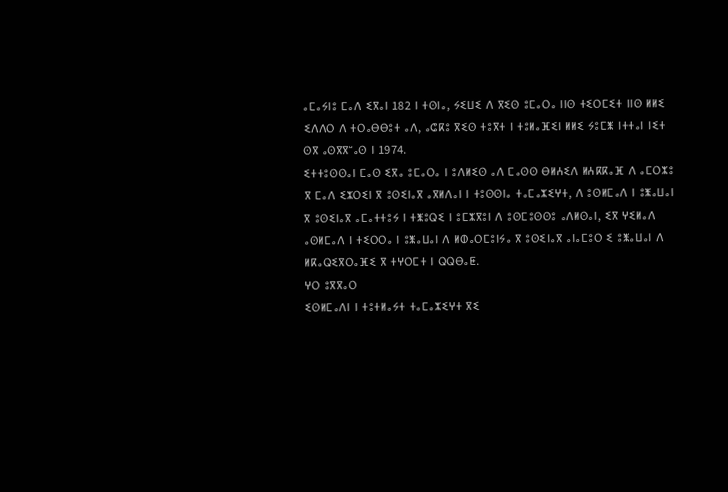ⴰⵎⴰⵢⵏⵓ ⵎⴰⴷ ⵉⴳⴰⵏ 182 ⵏ ⵜⵙⵏⴰ, ⵢⵉⵡⵉ ⴷ ⴳⵉⵙ ⵓⵎⴰⵔⴰ ⵏⵏⵙ ⵜⵉⵔⵎⵉⵜ ⵏⵏⵙ ⵍⵍⵉ ⵉⴷⴷⵔ ⴷ ⵜⵔⴰⴱⴱⵓⵜ ⴰⴷ, ⴰⵛⴽⵓ ⴳⵉⵙ ⵜⵓⴳⵜ ⵏ ⵜⵓⵍⴰⴼⵉⵏ ⵍⵍⵉ ⵢⵓⵎⵥ ⵏⵜⵜⴰⵏ ⵏⵉⵜ ⵙⴳ ⴰⵙⴳⴳⵯⴰⵙ ⵏ 1974.
ⵉⵜⵜⵓⵙⵙⴰⵏ ⵎⴰⵙ ⵉⴳⴰ ⵓⵎⴰⵔⴰ ⵏ ⵓⴷⵍⵉⵙ ⴰⴷ ⵎⴰⵙⵙ ⴱⵍⵄⵉⴷ ⵍⵄⴽⴽⴰⴼ ⴷ ⴰⵎⵔⵣⵓ ⴳ ⵎⴰⴷ ⵉⵣⵔⵉⵏ ⴳ ⵓⵙⵉⵏⴰⴳ ⴰⴳⵍⴷⴰⵏ ⵏ ⵜⵓⵙⵙⵏⴰ ⵜⴰⵎⴰⵣⵉⵖⵜ, ⴷ ⵓⵙⵍⵎⴰⴷ ⵏ ⵓⵥⴰⵡⴰⵏ ⴳ ⵓⵙⵉⵏⴰⴳ ⴰⵎⴰⵜⵜⵓⵢ ⵏ ⵜⵥⵓⵕⵉ ⵏ ⵓⵎⵣⴳⵓⵏ ⴷ ⵓⵙⵎⵓⵙⵙⵓ ⴰⴷⵍⵙⴰⵏ, ⵉⴳ ⵖⵉⵍⴰⴷ ⴰⵙⵍⵎⴰⴷ ⵏ ⵜⵉⵔⵔⴰ ⵏ ⵓⵥⴰⵡⴰⵏ ⴷ ⵍⵀⴰⵔⵎⵓⵏⵢⴰ ⴳ ⵓⵙⵉⵏⴰⴳ ⴰⵏⴰⵎⵓⵔ ⵉ ⵓⵥⴰⵡⴰⵏ ⴷ ⵍⴽⴰⵕⵉⴳⵔⴰⴼⵉ ⴳ ⵜⵖⵔⵎⵜ ⵏ ⵕⵕⴱⴰⵟ.
ⵖⵔ ⵓⴳⴳⴰⵔ
ⵉⵙⵍⵎⴰⴷⵏ ⵏ ⵜⵓⵜⵍⴰⵢⵜ ⵜⴰⵎⴰⵣⵉⵖⵜ ⴳⵉ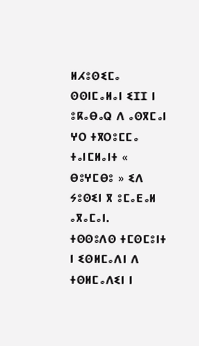ⵍⵃⵓⵙⵉⵎⴰ ⵙⵙⵏⵎⴰⵍⴰⵏ ⵉⵊⵊ ⵏ ⵓⴽⴰⴱⴰⵕ ⴷ ⴰⵙⴳⵎⴰⵏ ⵖⵔ ⵜⴳⵔⵓⵎⵎⴰ ⵜⴰⵏⵎⵍⴰⵏⵜ « ⴱⵓⵖⵎⴱⵓ » ⵉⴷ ⵢⵓⵙⵉⵏ ⴳ ⵓⵎⴰⴹⴰⵍ ⴰⴳⴰⵎⴰⵏ.
ⵜⵙⵙⵓⴷⵙ ⵜⵎⵙⵎⵓⵏⵜ ⵏ ⵉⵙⵍⵎⴰⴷⵏ ⴷ ⵜⵙⵍⵎⴰⴷⵉⵏ ⵏ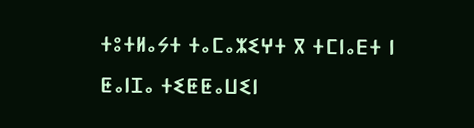ⵜⵓⵜⵍⴰⵢⵜ ⵜⴰⵎⴰⵣⵉⵖⵜ ⴳ ⵜⵎⵏⴰⴹⵜ ⵏ ⵟⴰⵏⵊⴰ ⵜⵉⵟⵟⴰⵡⵉⵏ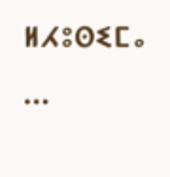ⵍⵃⵓⵙⵉⵎⴰ ...